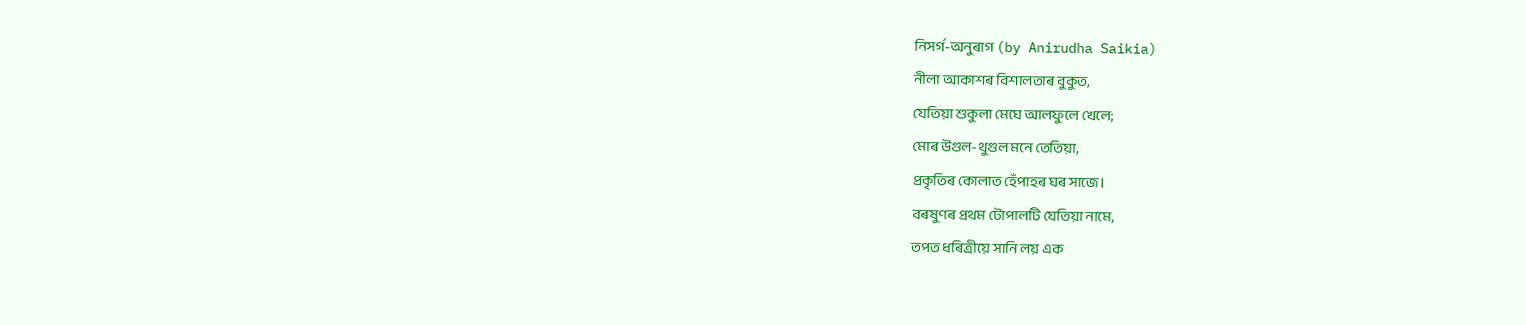নিসৰ্গ-অনুৰাগ (by Anirudha Saikia)
নীলা আকাশৰ বিশালতাৰ বুকুত,
যেতিয়া শুকুলা মেঘে আলফুলে খেলে;
মোৰ উগুল-থুগুল মনে তেতিয়া,
প্ৰকৃতিৰ কোলাত হেঁপাহৰ ঘৰ সাজে।
বৰষুণৰ প্ৰথম টোপালটি যেতিয়া নামে,
তপত ধৰিত্ৰীয়ে সানি লয় এক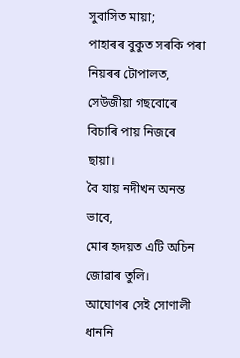সুবাসিত মায়া;
পাহাৰৰ বুকুত সৰকি পৰা নিয়ৰৰ টোপালত,
সেউজীয়া গছবোৰে বিচাৰি পায় নিজৰে ছায়া।
বৈ যায় নদীখন অনন্ত ভাবে,
মোৰ হৃদয়ত এটি অচিন জোৱাৰ তুলি।
আঘোণৰ সেই সোণালী ধাননি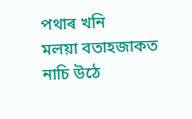পথাৰ খনি
মলয়া বতাহজাকত নাচি উঠে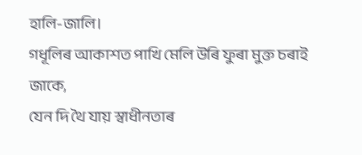হালি-জালি।
গধূলিৰ আকাশত পাখি মেলি উৰি ফুৰা মুক্ত চৰাই জাকে,
যেন দি থৈ যায় স্বাধীনতাৰ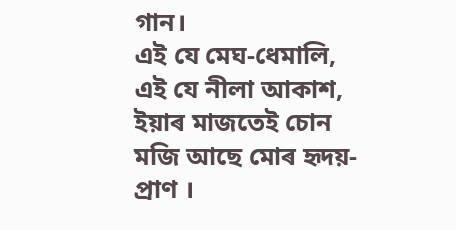গান।
এই যে মেঘ-ধেমালি, এই যে নীলা আকাশ,
ইয়াৰ মাজতেই চোন মজি আছে মোৰ হৃদয়-প্ৰাণ ।